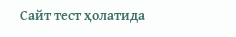Сайт тест ҳолатида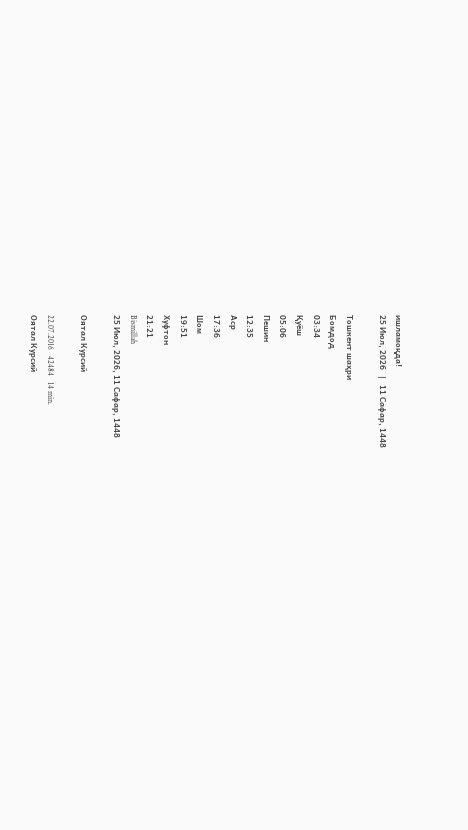ишламоқда!
25 Июл, 2026   |   11 Сафар, 1448

Тошкент шаҳри
Бомдод
03:34
Қуёш
05:06
Пешин
12:35
Аср
17:36
Шом
19:51
Хуфтон
21:21
Bismillah
25 Июл, 2026, 11 Сафар, 1448

Оятал Курсий

22.07.2016   42484   14 min.
Оятал Курсий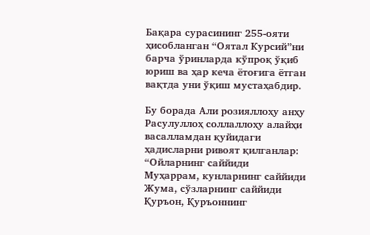Бақара сурасининг 255-ояти ҳисобланган “Оятал Курсий”ни барча ўринларда кўпроқ ўқиб юриш ва ҳар кеча ётоғига ётган вақтда уни ўқиш мустаҳабдир.

Бу борада Али розияллоҳу анҳу Расулуллоҳ соллаллоҳу алайҳи васалламдан қуйидаги ҳадисларни ривоят қилганлар: “Ойларнинг саййиди Муҳаррам, кунларнинг саййиди Жума, сўзларнинг саййиди Қуръон, Қуръоннинг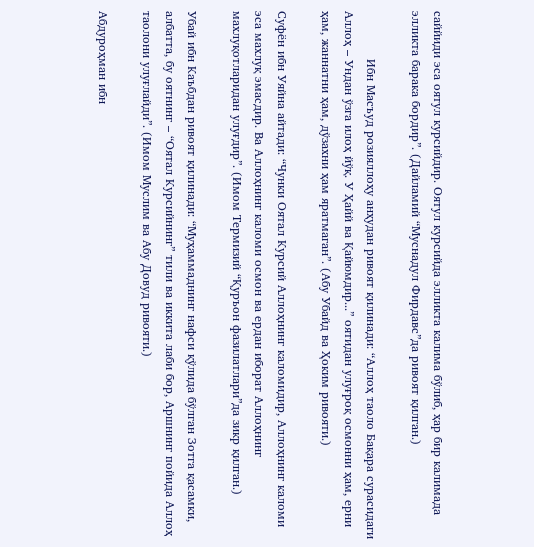саййиди эса оятул курсийдир. Оятул курсийда элликта калима бўлиб, ҳар бир калимада элликта барака бордир”. (Дайламий “Муснадул Фирдавс”да ривоят қилган.)

            Ибн Масъуд розияллоҳу анҳудан ривоят қилинади: “Аллоҳ таоло Бақара сурасидаги Аллоҳ – Ундан ўзга илоҳ йўқ. У Ҳайй ва Қайюмдир...” оятидан улуғроқ осмонни ҳам, ерни ҳам, жаннатни ҳам, дўзахни ҳам яратмаган”. (Абу Убайд ва Ҳоким ривояти.)

Суфён ибн Уяйна айтади: “Чунки Оятал Курсий Аллоҳнинг каломидир, Аллоҳнинг каломи эса махлуқ эмасдир. Ва Аллоҳнинг каломи осмон ва ердан иборат Аллоҳнинг махлуқотларидан улуғдир”. (Имом Термизий “Қуръон фазилатлари”да зикр қилган.)

Убай ибн Каъбдан ривоят қилинади: “Муҳаммаднинг нафси қўлида бўлган Зотга қасамки, албатта, бу оятнинг – “Оятал Курсийнинг” тили ва иккита лаби бор, Аршнинг пойида Аллоҳ таолони улуғлайди”. (Имом Муслим ва Абу Довуд ривояти.)

Абдуроҳман ибн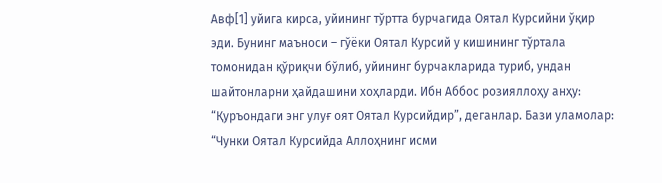Авф[1] уйига кирса, уйининг тўртта бурчагида Оятал Курсийни ўқир эди. Бунинг маъноси – гўёки Оятал Курсий у кишининг тўртала томонидан қўриқчи бўлиб, уйининг бурчакларида туриб, ундан шайтонларни ҳайдашини хоҳларди. Ибн Аббос розияллоҳу анҳу: “Қуръондаги энг улуғ оят Оятал Курсийдир”, деганлар. Бази уламолар: “Чунки Оятал Курсийда Аллоҳнинг исми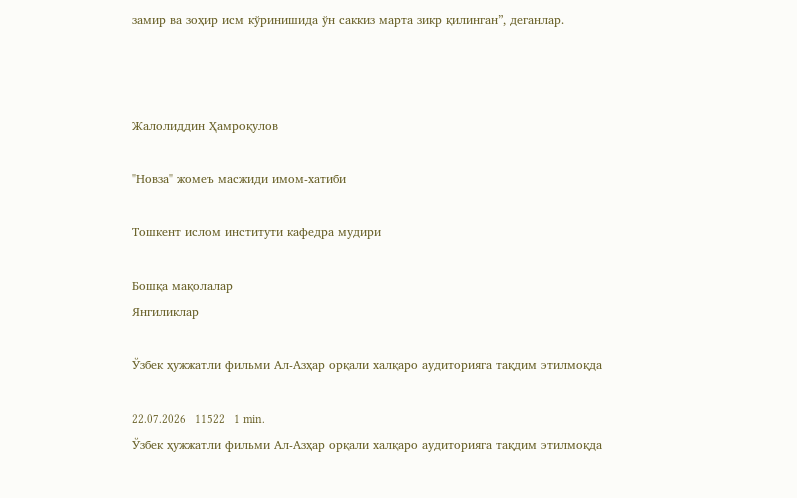замир ва зоҳир исм кўринишида ўн саккиз марта зикр қилинган”, деганлар.



Жалолиддин Ҳамроқулов

"Новза" жомеъ масжиди имом-хатиби

Тошкент ислом институти кафедра мудири

Бошқа мақолалар
Янгиликлар

Ўзбек ҳужжатли фильми Ал-Азҳар орқали халқаро аудиторияга тақдим этилмоқда

22.07.2026   11522   1 min.
Ўзбек ҳужжатли фильми Ал-Азҳар орқали халқаро аудиторияга тақдим этилмоқда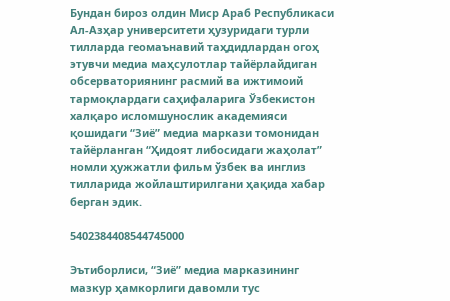Бундан бироз олдин Миср Араб Республикаси Ал-Азҳар университети ҳузуридаги турли тилларда геомаънавий таҳдидлардан огоҳ этувчи медиа маҳсулотлар тайёрлайдиган обсерваториянинг расмий ва ижтимоий тармоқлардаги саҳифаларига Ўзбекистон халқаро исломшунослик академияси қошидаги “Зиё” медиа маркази томонидан тайёрланган “Ҳидоят либосидаги жаҳолат” номли ҳужжатли фильм ўзбек ва инглиз тилларида жойлаштирилгани ҳақида хабар берган эдик.

5402384408544745000

Эътиборлиси, “Зиё” медиа марказининг мазкур ҳамкорлиги давомли тус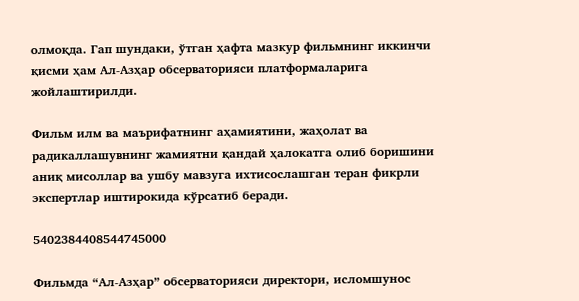олмоқда. Гап шундаки, ўтган ҳафта мазкур фильмнинг иккинчи қисми ҳам Ал-Азҳар обсерваторияси платформаларига жойлаштирилди.

Фильм илм ва маърифатнинг аҳамиятини, жаҳолат ва радикаллашувнинг жамиятни қандай ҳалокатга олиб боришини аниқ мисоллар ва ушбу мавзуга ихтисослашган теран фикрли экспертлар иштирокида кўрсатиб беради.

5402384408544745000

Фильмда “Ал-Азҳар” обсерваторияси директори, исломшунос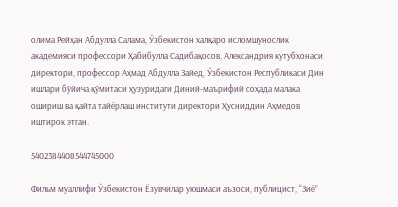олима Рейҳан Абдулла Салама, Ўзбекистон халқаро исломшунослик академияси профессори Ҳабибулла Садибақосов, Александрия кутубхонаси директори, профессор Аҳмад Абдулла Зайед, Ўзбекистон Республикаси Дин ишлари бўйича қўмитаси ҳузуридаги Диний-маърифий соҳада малака ошириш ва қайта тайёрлаш институти директори Ҳусниддин Аҳмедов иштирок этган.

5402384408544745000

Фильм муаллифи Ўзбекистон Ёзувчилар уюшмаси аъзоси, публицист, “Зиё”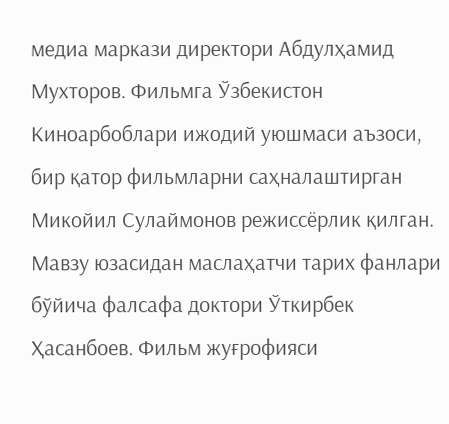медиа маркази директори Абдулҳамид Мухторов. Фильмга Ўзбекистон Киноарбоблари ижодий уюшмаси аъзоси, бир қатор фильмларни саҳналаштирган Микойил Сулаймонов режиссёрлик қилган. Мавзу юзасидан маслаҳатчи тарих фанлари бўйича фалсафа доктори Ўткирбек Ҳасанбоев. Фильм жуғрофияси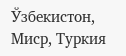Ўзбекистон, Миср, Туркия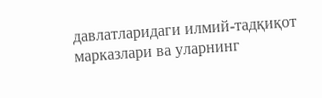давлатларидаги илмий-тадқиқот марказлари ва уларнинг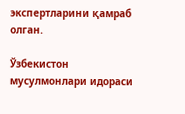экспертларини қамраб олган.

Ўзбекистон мусулмонлари идораси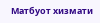Матбуот хизмати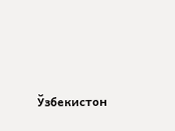Ўзбекистон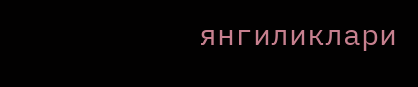янгиликлари